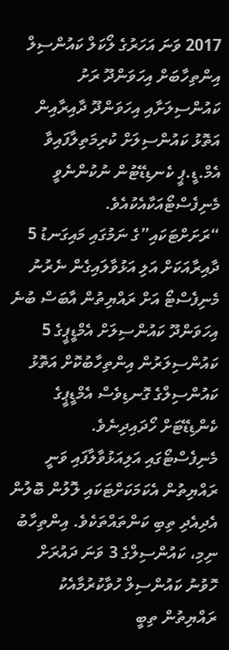2017 ވަނަ އަހަރުގެ ލޯކަލް ކައުންސިލް އިންތިހާބަށް އިހަވަންދޫ ރަށު ކައުންސިލަށާއި އިހަވަންދޫ ދާއިރާއިން އަތޮޅު ކައުންސިލަށް ކުރިމަތިލާފައިވާ އެމް.ޑީ.ޕީ ކެނޑިޑޭޓުން ނުކުންނެވީ މެނިފެސްޓޯއަކާއެކުއެވެ.
“ރަށަށްޓަކައި”ގެ ނަމުގައި މައިގަނޑު 5 ދާއިރާއަކަށް އަލި އަޅުވާލައިގެން ނެރުނު މެނިފެސްޓޯ އަށް ރައްޔިތުން އާބަސް ބުނެ އިހަވަންދޫ ކައުންސިލަށް އެމްޑީޕީގެ 5 ކައުންސިލަރުން އިންތިހާބުކޮށް އަތޮޅު ކައުންސިލްގެ ގޮނޑިވެސް އެމްޑީޕީގެ ކެންޑިޑޭޓަށް ހޯދައިދިނެވެ.
މެނިފެސްޓޯގައި އަލިއަޅުވާލާފައި ވަނީ ރައްޔިތުން އެކަމަކަށްޓަކައި ލޮލުން ބޮލުން އެދިއެދި ތިބި ކަންތައްތަކެވެ. އިންތިހާބު ނިމި، ކައުންސިލްގެ 3 ވަނަ ދައުރަށް ހޮވުނު ކައުންސިލް ހުވާކުރުމާއެކު ރައްޔިތުން ތިބީ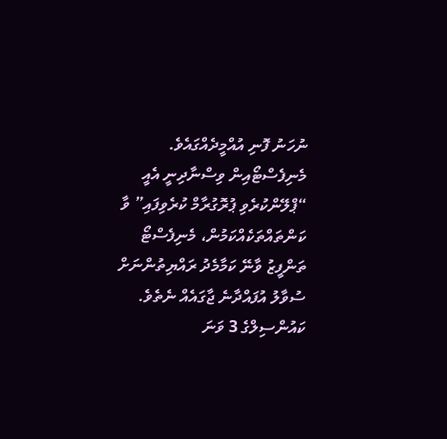ނުހަނު ފޮނި އުއްމީދެއްގައެވެ. މެނިފެސްޓޯއިން ވިސްނާދިނީ އެއީ “ޕްލޭންކުރެވި ޕުރޮގުރާމް ކުރެވިފައި” ވާ ކަންތައްތަކެއްކަމުން، މެނިފެސްޓޯ ތަންފީޒު ވާނޭ ކަމާމެދު ރައްޔިތުންނަށް ސުވާލު އުފައްދާނެ ޖާގައެއް ނެތެވެ.
ކައުންސިލްގެ 3 ވަނަ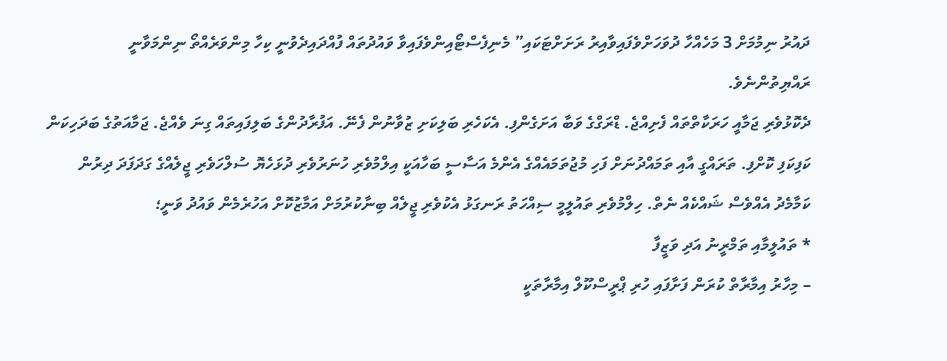ދައުރު ނިމުމަށް 3 މަހެއްހާ ދުވަހަށްވެފައިވާއިރު ރަށަށްޓަކައި” މެނިފެސްޓޯއިންވެފައިވާ ވައުދުތައް ފުއްދައިދެވުނީ ކިހާ މިންވަރެއްތޯ ނިންމަވާނީ ރައްޔިތުންނެވެ.
ދެކޮޅުވެރި ޖަމާއީ ހަރަކާތްތައް ފެށިއްޖެ. ޑްރަގްގެ ވަބާ އަށަގެންފި. އެކަހެރި ބަލިކަށި ޒުވާނުން ފެނޭ. އަފުރާދުންގެ ބަލިފައިތައް ގިނަ ވެއްޖެ. ޖަމާއަތުގެ ބަދަހިކަން ކަފިކަފި ކޮށްފި. ތަރައްގީ އާއި ތަމައްދުނަށް ފަހި މުޖުތަމައެއްގެ އެންމެ އަސާސީ ބަހާއަކީ އިލްމުވެރި ހުނަރުވެރި ދުޅަހެޔޮ ސުލްހަވެރި ޖީލެއްގެ ގަދަފަދަ ދިރުން ކަމާމެދު އެއްވެސް ޝައްކެއް ނެތް. ހިލްމުވެރި ތައުލީމީ ސިއްހަތު ރަނގަޅު އެކުވެރި ޖީލެއް ބިނާކުރުމަށް އަމާޒުކޮށް އަހުރެމެން ވައުދު ވަނީ؛
* ތައުލީމާއި ތަމްރީނު އަދި ވަޒީފާ
– މިހާރު އިމާރާތް ކުރަން ފަށާފައި ހުރި ޕްރީސްކޫލް އިމާރާތަކީ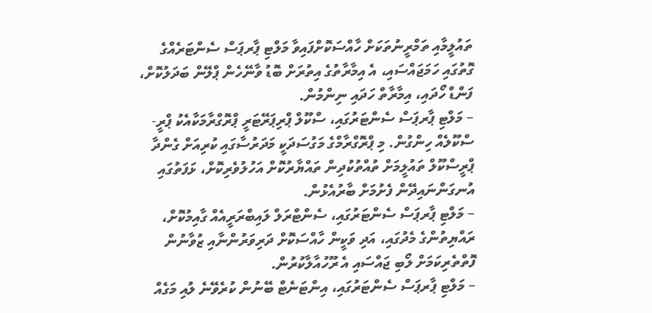ތައުލީމާއި ތަމްރީނުތަކަށް ހާއްސަކޮށްފައިވާ މަލްޓި ޕާރޕަސް ސެންޓަރެއްގެ ގޮތުގައި ހަމަޖައްސައި، އެ އިމާރާތުގެ އިތުރަށް ބޮޑު ވާނޭހެން ޕްލޭން ބަދަލުކޮށް، ފަންޑް ހޯދައި، އިމާރާތް ހަދައި ނިންމުން.
– މަލްޓި ޕާރޕަސް ސެންޓަރުގައި، ސްކޫލް ޕްރިޕަރޭޓަރީ ޕްރޮގްރާމަކާއެކު ޕްރީ-ސްކޫލެއް ހިންގުން. މި ޕްރޮގްރާމްގެ މަގުސަދަކީ މަދަރުސާގައި ކުރިއަށް ގެންދާ ޕްރީސްކޫލް ތައުލީމަށް ތުއްތުކުދިން ތައްޔާރުކޮށް އަހުލުވެރިކޮށް، ޅަފަތުގައި އުނގަންނައިދޭން ފެށުމަށް ބާރުއެޅުން.
– މަލްޓި ޕާރޕަސް ސެންޓަރުގައި، ސެންޓްރަލް ލައިބްރަރީއެއް ގާއިމުކޮށް، ރައްޔިތުންގެ މެދުގައި، އަދި ވަކީން ހާއްސަކޮށް ދަރިވަރުންނާއި ޒުވާނުން ފޮތްތެރިކަމަށް ލޯބި ޖައްސައި އެ ރޫހުއާލާކުރުން.
– މަލްޓި ޕާރޕަސް ސެންޓަރުގައި، އިންޓަނެޓް ބޭނުން ކުރެވޭނެ ލުއި މަގެއް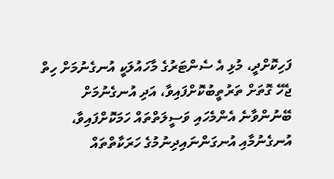ފަހިކޮށްދީ، މުޅި އެ ސެންޓަރުގެ މާހައުލަކީ އުނގެނުމަށް ހިތް ޖެހޭ ގޮތަށް ތަރުތީބުކޮށްފައިވާ، އަދި އުނގެނުމަށް ބޭނުންވާނެ އެންމެހައި ވަސީލަތްތައް ހަމަކޮށްފައިވާ، އުނގެނުމާއި އުނގަންނައިދިނުމުގެ ހަރަކާތްތައް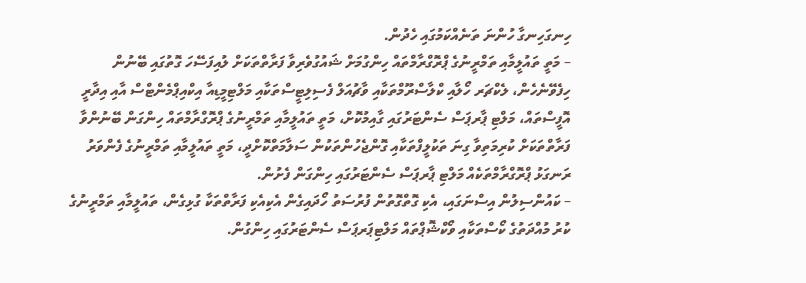ހިނގަހިނގާ ހުންނަ ތަނެއްކަމުގައި ހެދުން.
– މަތީ ތައުލީމާއި ތަމްރީނުގެ ޕްރޮގްރާމްތައް ހިންގުމަށް ޝައުގުވެރިވާ ފަރާތްތަކަށް ލުއިފަސޭހަ ގޮތުގައި ބޭނުން ހިފެވޭނެހެން، ލެކްޗަރ ހޯލާއި ކްލާސްރޫމްތަކާއި ވާޗުއަލް ފެސިލިޓީސްތަކާއި މަލްޓިމީޑިއާ އިކްއިޕްމެންޓްސް އާއި އިދާރީ އޮފީސްތައް، މަލްޓި ޕާރޕަސް ސެންޓަރުގައި ގާއިމުކޮށް، މަތީ ތައުލީމާއި ތަމްރީނުގެ ޕްރޮގްރާމްތައް ހިންގަން ބޭނުންވާ ފަރާތްތަކަށް ކުރިމަތިވާ ގިނަ ތަކުލީފްތަކާއި ގޮންޖެހުންތަކުން ސަލާމަތްކޮށްދީ، މަތީ ތައުލީމާއި ތަމްރީނުގެ ފެންވަރު ރަނގަޅު ޕްރޮގްރާމްތަކެއް މަލްޓި ޕާރޕަސް ސެންޓަރުގައި ހިންގަން ފެށުން.
– ކައުންސިލުން އިސްނަގައި، އެކި ގޮތްގޮތުން ފުރުސަތު ހޯދައިގެން އެކިއެކި ފަރާތްތަކާ ގުޅިގެން، ތައުލީމާއި ތަމްރީނުގެ ކުރު މުއްދަތުގެ ކޯސްތަކާއި ވޯކްޝޮޕްތައް މަލްޓިޕަރޕަސް ސެންޓަރުގައި ހިންގުން.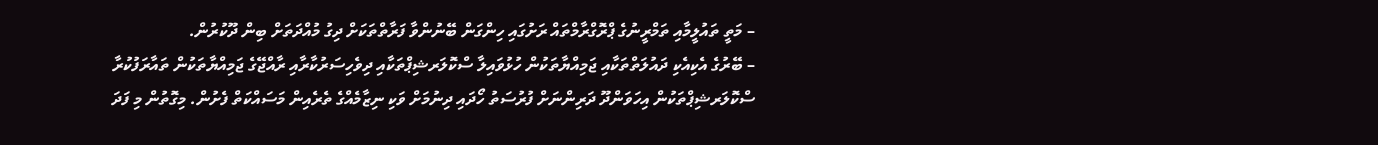– މަތީ ތައުލީމާއި ތަމްރީނުގެ ޕްރޮގްރާމްތައް ރަށުގައި ހިންގަން ބޭނުންވާ ފަރާތްތަކަށް ދިގު މުއްދަތަށް ބިން ދޫކުރުން.
– ބޭރުގެ އެކިއެކި ދައުލަތްތަކާއި ޖަމިއްޔާތަކުން ހުޅުވައިލާ ސްކޮލަރޝިޕްތަކާއި ދިވެހިސަރުކާރާއި ރާއްޖޭގެ ޖަމިއްޔާތަކުން ތައާރަފުކުރާ ސްކޮލަރޝިޕްތަކުން އިހަވަންދޫ ދަރިންނަށް ފުރުސަތު ހޯދައި ދިނުމަށް ވަކި ނިޒާމެއްގެ ތެރެއިން މަސައްކަތް ފެށުން. މިގޮތުން މި ފަދަ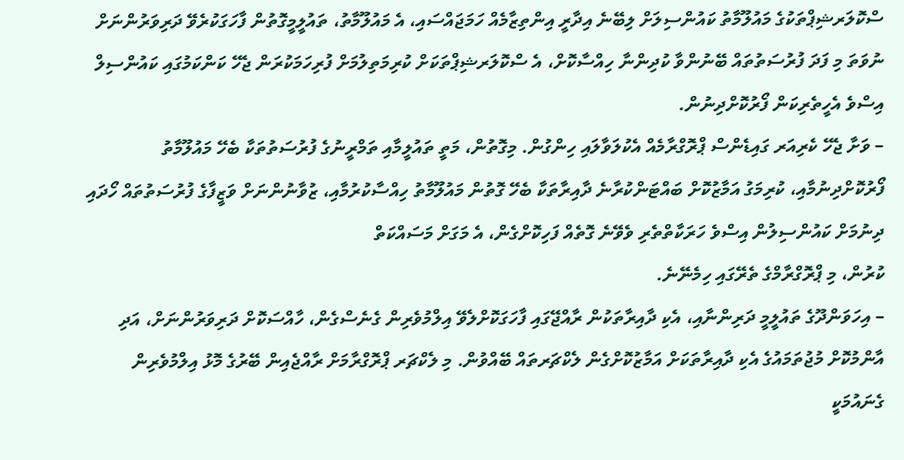ސްކޮލަރޝިޕްތަކުގެ މައުލޫމާތު ކައުންސިލަށް ލިބޭނެ އިދާރީ އިންތިޒާމެއް ހަމަޖައްސައި، އެ މައުލޫމާތު، ތައުލީމީގޮތުން ފާހަގަކުރެވޭ ދަރިވަރުންނަށް ނުވަތަ މި ފަދަ ފުރުސަތުތައް ބޭނުންވާ ކުދިންނާ ހިއްސާކޮށް، އެ ސްކޮލަރޝިޕްތަކަށް ކުރިމަތިލުމަށް ފުރިހަމަކުރަން ޖެހޭ ކަންކަމުގައި ކައުންސިލް އިސްވެ އެހީތެރިކަން ފޯރުކޮށްދިނުން.
– ވަށާ ޖެހޭ ކެރިއަރ ގައިޑެންސް ޕްރޮގްރާމެއް އެކުލަވާލައި ހިންގުން. މިގޮތުން، މަތީ ތައުލީމާއި ތަމްރީނުގެ ފުރުސަތުތަކާ ބެހޭ މައުލޫމާތު ފޯރުކޮށްދިނުމާއި، ކުރިމަގު އަމާޒުކޮށް ބައްޓަންކުރާނެ ދާއިރާތަކާ ބެހޭ ގޮތުން މައުލޫމާތު ހިއްސާކުރުމާއި، ޒުވާނުންނަށް ވަޒީފާގެ ފުރުސަތުތައް ހޯދައި ދިނުމަށް ކައުންސިލުން އިސްވެ ހަރަކާތްތެރި ވެވޭނެ ގޮތެއް ފަހިކޮށްގެން، އެ މަގަށް މަސައްކަތް
ކުރުން، މި ޕްރޮގްރާމްގެ ތެރޭގައި ހިމެނޭނެ.
– އިހަވަންދޫގެ ތައުލީމީ ދަރިންނާއި، އެކި ދާއިރާތަކުން ރާއްޖޭގައި ފާހަގަކޮށްލެވޭ އިލްމުވެރިން ގެނެސްގެން، ހާއްސަކޮށް ދަރިވަރުންނަށް، އަދި އާންމުކޮށް މުޖުތަމައުގެ އެކި ދާއިރާތަކަށް އަމާޒުކޮށްގެން ލެކްޗަރތައް ބޭއްވުން. މި ލެކްޗަރ ޕްރޮގްރާމަށް ރާއްޖެއިން ބޭރުގެ މޮޅު އިލްމުވެރިން ގެނައުމަކީ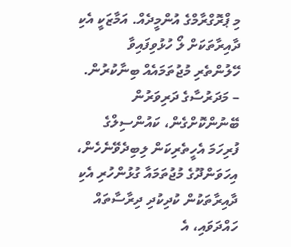މި ޕްރޮގްރާމްގެ އުންމީދެއް. އަމާޒަކީ އެކި ދާއިރާތަކަށް ލޯ ހުޅުވިފައިވާ
ހޭލުންތެރި މުޖުތަމައެއް ބިނާކުރުން.
– މަދަރުސާގެ ދަރިވަރުން ބޭނުންކޮށްގެން، ކައުންސިލްގެ ފުރިހަމަ އެހީތެރިކަން ލިބިދެވޭނެހެން، އިހަވަންދޫގެ މުޖުތަމައާ ގުޅުންހުރި އެކި ދާއިރާތަކުން ކުދިކުދި ދިރާސާތައް ހައްދަވައި، އެ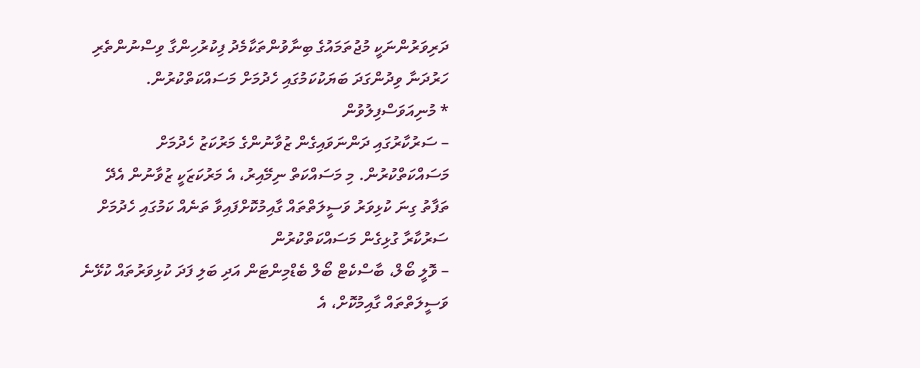ދަރިވަރުންނަކީ މުޖުތަމައުގެ ބިނާވުންތަކާމެދު ފިކުރުހިންގާ ވިސްނުންތެރި ހަރުދަނާ ވިދުންގަދަ ބަޔަކުކަމުގައި ހެދުމަށް މަސައްކަތްކުރުން.
* މުނިއަވަސްފިލުވުން
– ސަރުކާރުގައި ދަންނަވައިގެން ޒުވާނުންގެ މަރުކަޒު ހެދުމަށް މަސައްކަތްކުރުން. މި މަސައްކަތް ނިމޭއިރު، އެ މަރުކަޒަކީ ޒުވާނުން އެދޭ ތަފާތު ގިނަ ކުޅިވަރު ވަސީލަތްތައް ގާއިމުކޮށްފައިވާ ތަނެއް ކަމުގައި ހެދުމަށް ސަރުކާރާ ގުޅިގެން މަސައްކަތްކުރުން
– ވޮލީ ބޯލް، ބާސްކެޓް ބޯލް ބެޑްމިންޓަން އަދި ބަލި ފަދަ ކުޅިވަރުތައް ކުޅޭނެ ވަސީލަތްތައް ގާއިމުކޮށް، އެ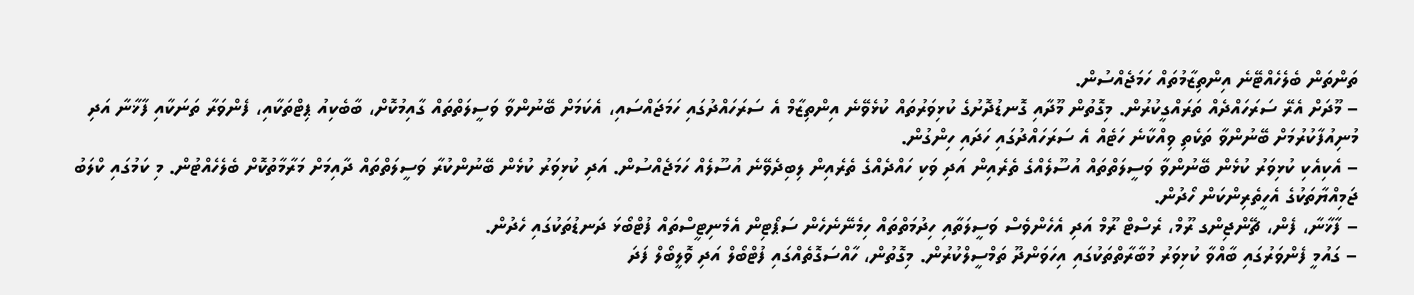ތަންތަން ބެލެހެއްޓޭނެ އިންތިޒާމުތައް ހަމަޖެއްސުން.
– މޫދަށް އެރޭ ސަރަހައްދެއް ތަރައްގީކުރުން. މިގޮތުން މޫދާއި ގޮނޑުދޮށުގެ ކުޅިވަރުތައް ކުޅެވޭނެ އިންތިޒާމް އެ ސަރަހައްދުގައި ހަމަޖައްސައި، އެކަމަށް ބޭނުންވާ ވަސީލަތްތައް ގާއިމުކޮށް، ބާބެކިއު ޕިޓްތަކާއި، ފެންވަރާ ތަނަކާއި ފާޚާނާ އަދި މުނިއުފާކުރުމަށް ބޭނުންވާ ތަކެތި ވިއްކާނެ ހަޓެއް އެ ސަރަހައްދުގައި ހަދައި ހިންގުން.
– އެކިއެކި ކުޅިވަރު ކުޅެން ބޭނުންވާ ވަސީލަތްތައް އުސޫލެއްގެ ތެރެއިން އަދި ވަކި ހައްދެއްގެ ތެރެއިން ލިބިދެވޭނެ އުސޫލެއް ހަމަޖެއްސުން. އަދި ކުޅިވަރު ކުޅެން ބޭނުންކުރާ ވަސީލަތްތައް ދާއިމަށް މަރާމާތުކޮށް ބެލެހެއްޓުން. މި ކަމުގައި ކްލަބު ޖަމިއްޔާތަކުގެ އެހީތެރިންކަން ހޯދުން.
– ފާޚާނާ، ފެން، ޗޭންޖިންގ ރޫމް، ރެސްޓް ރޫމް އަދި އެހެންވެސް ވަސީލަތާއި ހިދުމަތްތައް ހިމެނޭނެހެން ސަޕޯޓިން އެމެނިޓީސްތައް ފުޓްބޯޅަ ދަނޑުތަކުގައި ހެދުން.
– ގައުމީ ފެންވަރުގައި ބާއްވާ ކުޅިވަރު މުބާރާތްތަކުގައި އިހަވަންދޫ ތަމްސީލްކުރުން. މިގޮތުން، ހާއްސަގޮތެއްގައި ފުޓްބޯލް އަދި ވޮލީބޯލް ފަދަ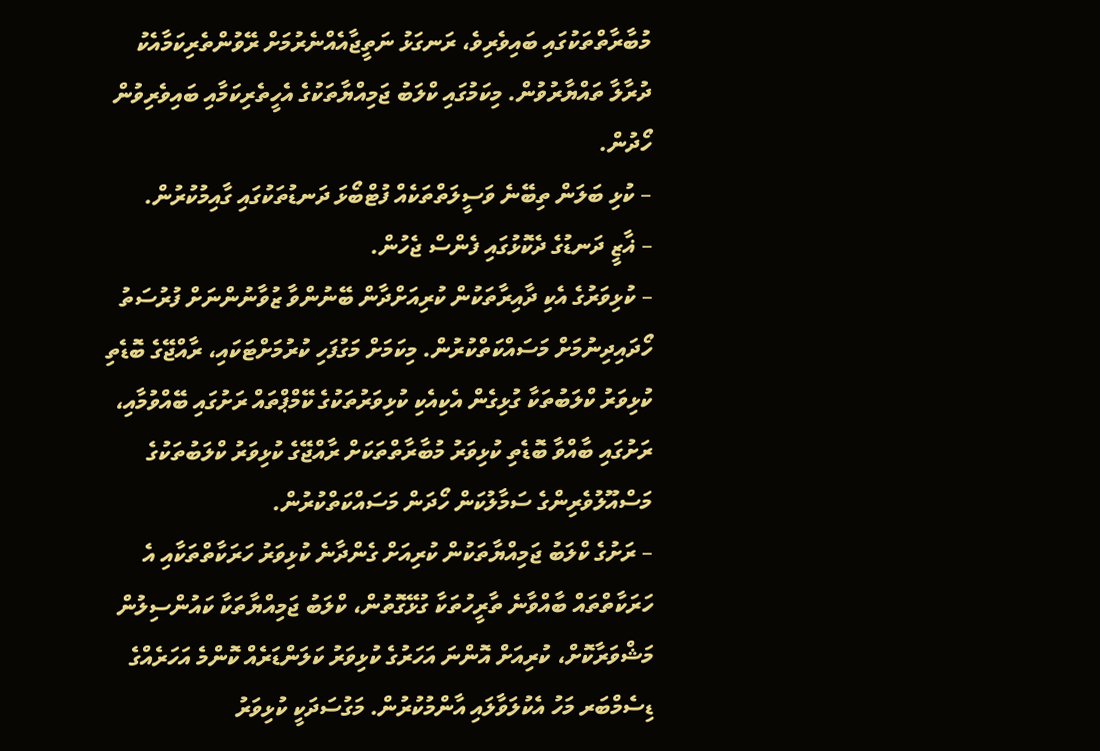މުބާރާތްތަކުގައި ބައިވެރިވެ، ރަނގަޅު ނަތީޖާއެއްނެރުމަށް ރޭވުންތެރިކަމާއެކު ދުރާލާ ތައްޔާރުވުން. މިކަމުގައި ކްލަބު ޖަމިއްޔާތަކުގެ އެހީތެރިކަމާއި ބައިވެރިވުން ހޯދުން.
– ކުޅި ބަލަން ތިބޭނެ ވަސީލަތްތަކެއް ފުޓްބޯޅަ ދަނޑުތަކުގައި ގާއިމުކުރުން.
– ޣާޒީ ދަނޑުގެ ދެކޮޅުގައި ފެންސް ޖެހުން.
– ކުޅިވަރުގެ އެކި ދާއިރާތަކުން ކުރިއަށްދާން ބޭނުންވާ ޒުވާނުންނަށް ފުރުސަތު ހޯދައިދިނުމަށް މަސައްކަތްކުރުން. މިކަމަށް މަގުފަހި ކުރުމަށްޓަކައި، ރާއްޖޭގެ ބޮޑެތި ކުޅިވަރު ކްލަބުތަކާ ގުޅިގެން އެކިއެކި ކުޅިވަރުތަކުގެ ކޭމްޕްތައް ރަށުގައި ބޭއްވުމާއި، ރަށުގައި ބާއްވާ ބޮޑެތި ކުޅިވަރު މުބާރާތްތަކަށް ރާއްޖޭގެ ކުޅިވަރު ކްލަބުތަކުގެ މަސްއޫލުވެރިންގެ ސަމާލުކަން ހޯދަން މަސައްކަތްކުރުން.
– ރަށުގެ ކްލަބު ޖަމިއްޔާތަކުން ކުރިއަށް ގެންދާނެ ކުޅިވަރު ހަރަކާތްތަކާއި އެ ހަރަކާތްތައް ބާއްވާނެ ތާރީހުތަކާ ގުޅޭގޮތުން، ކްލަބު ޖަމިއްޔާތަކާ ކައުންސިލުން މަޝްވަރާކޮށް، ކުރިއަށް އޮންނަ އަހަރުގެ ކުޅިވަރު ކަލަންޑަރެއް ކޮންމެ އަހަރެއްގެ ޑިސެމްބަރ މަހު އެކުލަވާލައި އާންމުކުރުން. މަގުސަދަކީ ކުޅިވަރު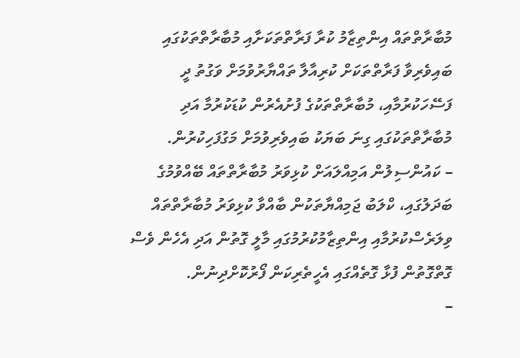މުބާރާތްތައް އިންތިޒާމު ކުރާ ފަރާތްތަކަށާއި މުބާރާތްތަކުގައި ބައިވެރިވާ ފަރާތްތަކަށް ކުރިއާލާ ތައްޔާރުވުމަށް ވަގުތު ދީ ފަސޭހަކުރުމާއި، މުބާރާތްތަކުގެ ފުށުއެރުން ކުޑަކުރުމާ އަދި މުބާރާތްތަކުގައި ގިނަ ބަޔަކު ބައިވެރިވުމަށް މަގުފަހިކުރުން.
– ކައުންސިލުން އަމިއްލައަށް ކުޅިވަރު މުބާރާތްތައް ބޭއްވުމުގެ ބަދަލުގައި، ކްލަބު ޖަމިއްޔާތަކުން ބާއްވާ ކުޅިވަރު މުބާރާތްތައް ވިލަރެސްކުރުމާއި އިންތިޒާމުކުރުމުގައި މާލީ ގޮތުން އަދި އެހެން ވެސް ގޮތްގޮތުން ފުޅާ ގޮތެއްގައި އެހީތެރިކަން ފޯރުކޮށްދިނުން.
–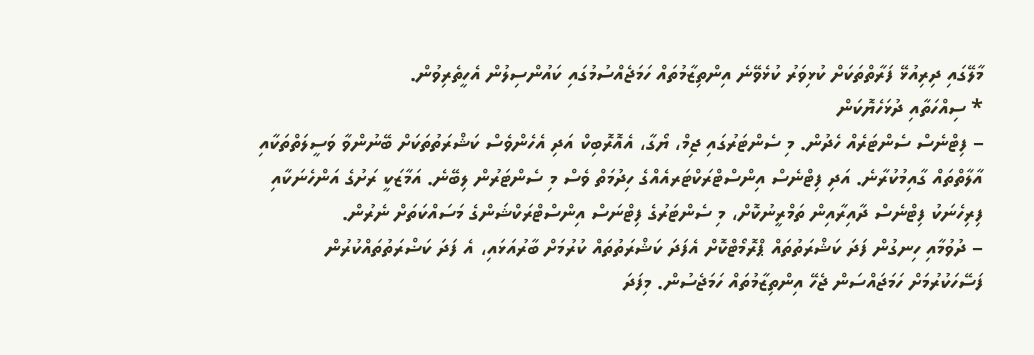މާލޭގައި ދިރިއުޅޭ ފަރާތްތަކަށް ކުޅިވަރު ކުޅެވޭނެ އިންތިޒާމުތައް ހަމަޖެއްސުމުގައި ކައުންސިލުން އެހީތެރިވުން.
* ސިއްހަތާއި ދުޅަހެޔޮކަން
– ފިޓްނެސް ސެންޓަރެއް ހެދުން. މި ސެންޓަރުގައި ޖިމް، ޔޯގާ، އެއޮރޮބިކް އަދި އެހެންވެސް ކަޝްރަތުތަކަށް ބޭނުންވާ ވަސީލަތްތަކާއި އާލާތްތައް ގާއިމުކުރާނެ. އަދި ފިޓްނެސް އިންސްޓްރަކްޓަރއެއްގެ ހިދުމަތް ވެސް މި ސެންޓަރުން ލިބޭނެ. އަމާޒަކީ ރަށުގެ އަންހެނަކާއި ފިރިހެނަކު ފިޓްނެސް ދާއިރާއިން ތަމްރީނުކޮށް، މި ސެންޓަރުގެ ފިޓްނަސް އިންސްޓްރަކްޝަންގެ މަސައްކަތަށް ނެރުން.
– ދުވުމާއި ހިނގުން ފަދަ ކަޝްރަތުތައް ޕްރޮމޯޓްކޮށް އެފަދަ ކަޝްރަތުތައް ކުރުމަށް ބާރުއަޅައި، އެ ފަދަ ކަޟްރަތުތައްކުރުން ފަސޭހަކުރުމަށް ހަމަޖައްސަން ޖެހޭ އިންތިޒާމުތައް ހަމަޖެސުން. މިފަދަ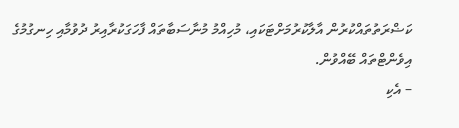ކަޟްރަތުތައްކުރުން އާލާކުރުމަށްޓަކައި، މުހިއްމު މުނާސަބާތައް ފާހަގަކުރާއިރު ދުވުމާއި ހިނގުމުގެ އިވެންޓްތައް ބޭއްވުން.
– އެކި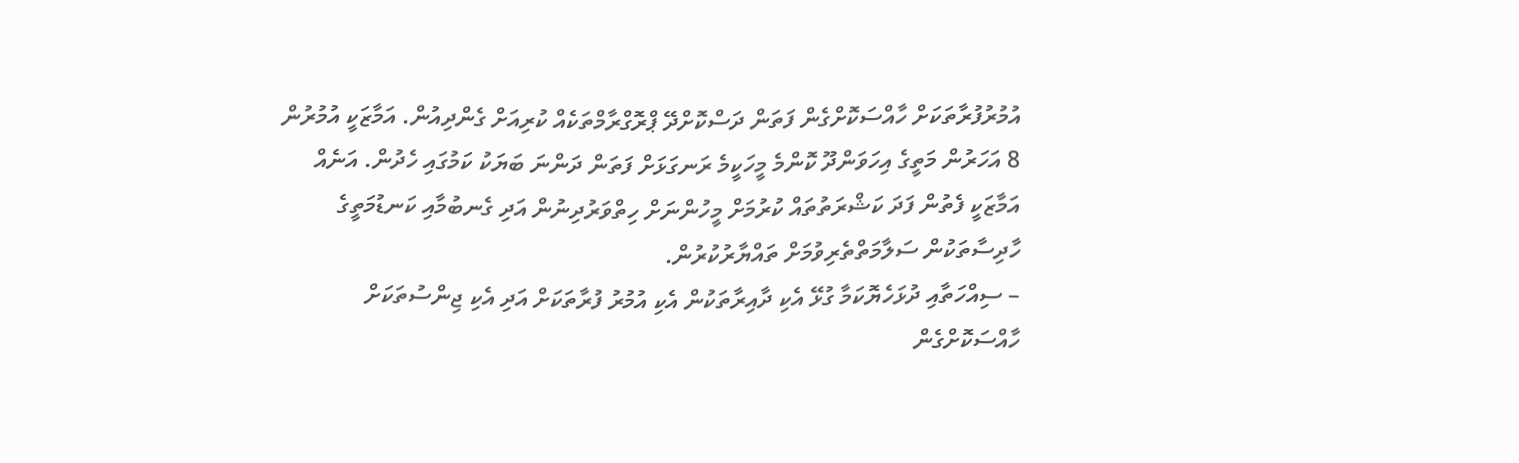އުމުރުފުރާތަކަށް ހާއްސަކޮށްގެން ފަތަން ދަސްކޮށްދޭ ޕްރޮގްރާމްތަކެއް ކުރިއަށް ގެންދިއުން. އަމާޒަކީ އުމުރުން 8 އަހަރުން މަތީގެ އިހަވަންދޫ ކޮންމެ މީހަކީމެ ރަނގަޅަށް ފަތަން ދަންނަ ބަޔަކު ކަމުގައި ހެދުން. އަނެއް އަމާޒަކީ ފެތުން ފަދަ ކަޝްރަތުތައް ކުރުމަށް މީހުންނަށް ހިތްވަރުދިނުން އަދި ގެނބުމާއި ކަނޑުމަތީގެ ހާދިސާތަކުން ސަލާމަތްތެރިވުމަށް ތައްޔާރުކުރުން.
– ސިއްހަތާއި ދުޅަހެޔޮކަމާ ގުޅޭ އެކި ދާއިރާތަކުން އެކި އުމުރު ފުރާތަކަށް އަދި އެކި ޖިންސުތަކަށް ހާއްސަކޮށްގެން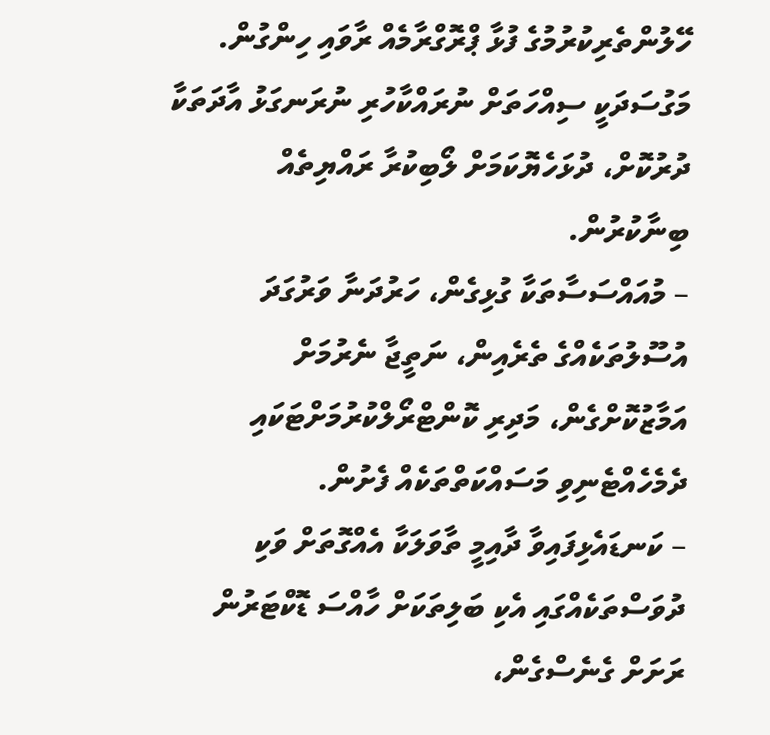ހޭލުންތެރިކުރުމުގެ ފުޅާ ޕްރޮގްރާމެއް ރާވައި ހިންގުން. މަގުސަދަކީ ސިއްހަތަށް ނުރައްކާހުރި ނުރަނގަޅު އާދަތަކާ ދުރުކޮށް، ދުޅަހެޔޮކަމަށް ލޯބިކުރާ ރައްޔިތެއް ބިނާކުރުން.
– މުއައްސަސާތަކާ ގުޅިގެން، ހަރުދަނާ ވަރުގަދަ އުސޫލުތަކެއްގެ ތެރެއިން، ނަތީޖާ ނެރުމަށް އަމާޒުކޮށްގެން، މަދިރި ކޮންޓްރޯލްކުރުމަށްޓަކައި ދެމެހެއްޓެނިވި މަސައްކަތްތަކެއް ފެށުން.
– ކަނޑައެޅިފައިވާ ދާއިމީ ތާވަލަކާ އެއްގޮތަށް ވަކި ދުވަސްތަކެއްގައި އެކި ބަލިތަކަށް ހާއްސަ ޑޮކްޓަރުން ރަށަށް ގެނެސްގެން،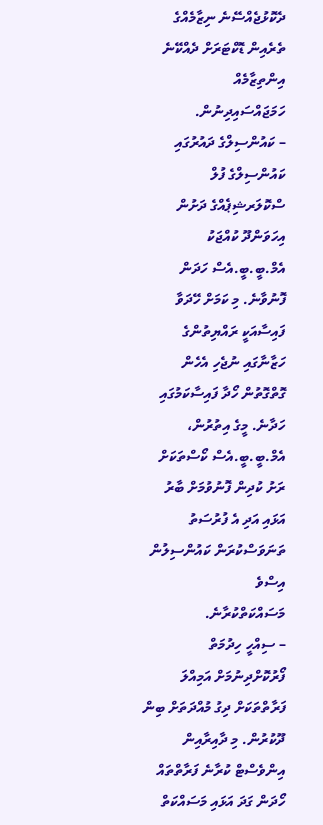ދެކޮޅުޖެއްސޭނެ ނިޒާމެއްގެ ތެރެއިން ޑޮކްޓަރަށް ދެއްކޭނެ އިންތިޒާމެއް ހަމަޖައްސައިދިނުން.
– ކައުންސިލްގެ ދައުރުގައި ކައުންސިލްގެ ފުލް ސްކޮލަރޝިޕެއްގެ ދަށުން އިހަވަންދޫ ކުއްޖަކު އެމް.ބީ.ބީ.އެސް ހަދަން ފޮނުވާނެ. މި ކަމަށް ހޭދަވާ ފައިސާއަކީ ރައްޔިތުންގެ ހަޒާނާގައި ނުޖެހި އެހެން ގޮތްގޮތުން ހޯދާ ފައިސާކަމުގައި ހަދާނެ. މީގެ އިތުރުން، އެމް.ބީ.ބީ.އެސް ކޯސްތަކަށް ރަށު ކުދިން ފޮނުވުމަށް ބާރު އަޅައި އަދި އެ ފުރުސަތު ތަނަވަސްކުރަން ކައުންސިލުން އިސްވެ
މަސައްކަތްކުރާނެ.
– ސިއްހީ ހިދުމަތް ފޯރުކޮށްދިނުމަށް އަމިއްލަ ފަރާތްތަކަށް ދިގު މުއްދަތަށް ބިން ދޫކުރުން. މި ދާއިރާއިން އިންވެސްޓް ކުރާނެ ފަރާތްތައް ހޯދަން ގަދަ އަޅައި މަސައްކަތް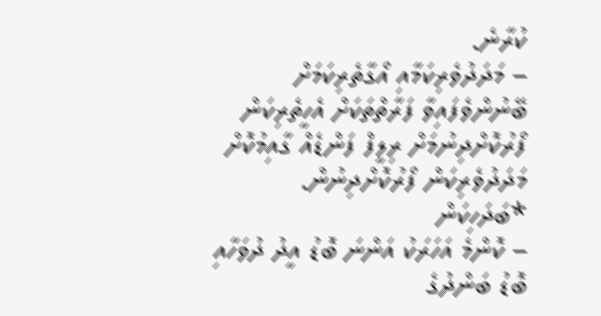ކުރާނެ.
– މަދަދުވެރިކަމާއި އޯގާތެރިކަމަށް ބޭނުންވެފައިވާ ފަރާތްތަކަށް އެހީތެރިކަން ފޯރުކޮށްދިނުމަށް ރިލީފް ފަންޑެއް ގާއިމުކޮށް މަދަދުވެރިކަން ފޯރުކޮށްދިނުން.
*ބަދަހިކަން
– ކޮންމެ އަހަރަކު އަންނަ ބޮޑު އީދު ދުވަހާއި ބޮޑު ބަންދުގެ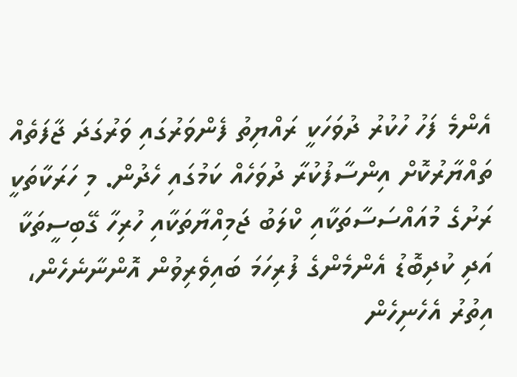އެންމެ ފަހު ހުކުރު ދުވަހަކީ ރައްޔިތު ފެންވަރުގައި ވަރުގަދަ ޖާފަތެއް ތައްޔާރުކޮށް އިންސާފުކުރާ ދުވަހެއް ކަމުގައި ހެދުން. މި ހަރަކާތަކީ ރަށުގެ މުއައްސަސާތަކާއި ކްލަބު ޖަމިއްޔާތަކާއި ހުރިހާ ގޭބިސީތަކާ އަދި ކުދިބޮޑު އެންމެންގެ ފުރިހަމަ ބައިވެރިވުން އޮންނާނެހެން، އިތުރު އެހެނިހެން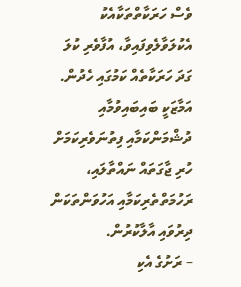ވެސް ހަރަކާތްތަކާއެކު
އެކުލަވާލެވިފައިވާ، އުފާވެރި ކުލަ ގަދަ ހަރަކާތެއް ކަމުގައި ހެދުން. އަމާޒަކީ ބައިބައިވުމާއި ދުޝްމަންކަމާއި ފިތުނަވެރިކަމަށް ހުރި ޖާގަތައް ނައްތާލައި، ރަހުމަތްތެރިކަމާއި އަހުވަންތަކަން ދިރުވައި އާލާކުރުން.
– ރަށުގެ އެކި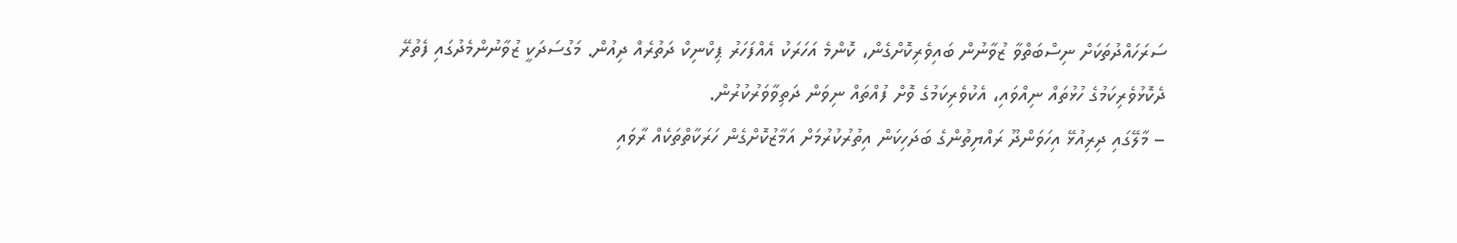ސަރަހައްދުތަކަށް ނިސްބަތްވާ ޒުވާނުން ބައިވެރިކޮށްގެން، ކޮންމެ އަހަރަކު އެއްފަހަރު ޕިކްނިކް ދަތުރެއް ދިއުން. މަގުސަދަކީ ޒުވާނުންމެދުގައި ފެތުރޭ ދެކޮޅުވެރިކަމުގެ ހުޅުތައް ނިއްވައި، އެކުވެރިކަމުގެ ވޮށް ފުއްތައް ނިވަން ދަތިވާވަރުކުރުން.
– މާލޭގައި ދިރިއުޅޭ އިހަވަންދޫ ރައްޔިތުންގެ ބަދަހިކަން އިތުރުކުރުމަށް އަމާޒުކޮށްގެން ހަރަކާތްތަކެއް ރާވައި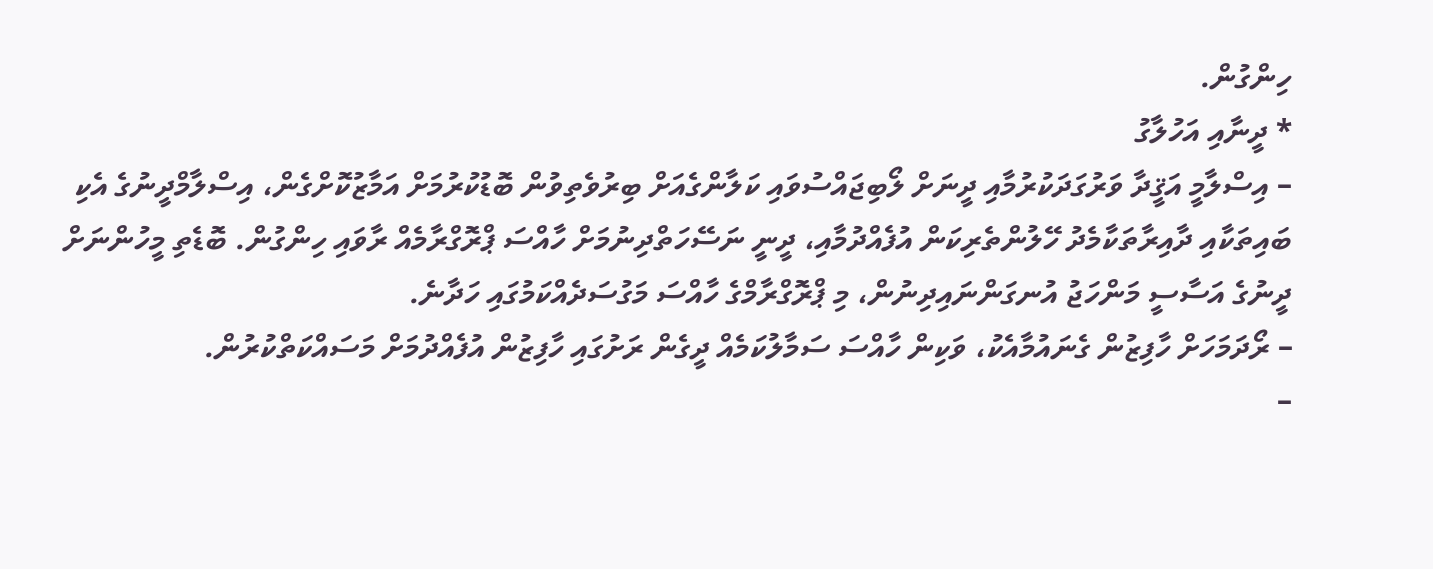ހިންގުން.
* ދީނާއި އަހުލާގު
– އިސްލާމީ އަޤީދާ ވަރުގަދަކުރުމާއި ދީނަށް ލޯބިޖައްސުވައި ކަލާންގެއަށް ބިރުވެތިވުން ބޮޑުކުރުމަށް އަމާޒުކޮށްގެން، އިސްލާމްދީނުގެ އެކި ބައިތަކާއި ދާއިރާތަކާމެދު ހޭލުންތެރިކަން އުފެއްދުމާއި، ދީނީ ނަސޭހަތްދިނުމަށް ހާއްސަ ޕްރޮގްރާމެއް ރާވައި ހިންގުން. ބޮޑެތި މީހުންނަށް ދީނުގެ އަސާސީ މަންހަޖު އުނގަންނައިދިނުން، މި ޕްރޮގްރާމްގެ ހާއްސަ މަގުސަދެއްކަމުގައި ހަދާނެ.
– ރޯދަމަހަށް ހާފިޒުން ގެނައުމާއެކު، ވަކިން ހާއްސަ ސަމާލުކަމެއް ދީގެން ރަށުގައި ހާފިޒުން އުފެއްދުމަށް މަސައްކަތްކުރުން.
–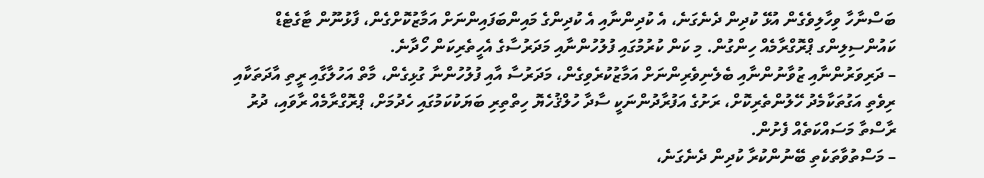ބަސްނާހާ ވިހާލިވެގެން އުޅޭ ކުދިން ދެނެގަނެ، އެ ކުދިންނާއި އެ ކުދިންގެ މައިންބަފައިންނަށް އަމާޒުކޮށްގެން، ފާޅުނޫން ޓާގެޓެޑް ކައުންސިލިންގ ޕްރޮގްރާމެއް ހިންގުން. މި ކަން ކުރުމުގައި ފުލުހުންނާއި މަދަރުސާގެ އެހީތެރިކަން ހޯދާނެ.
– ދަރިވަރުންނާއި ޒުވާނުންނާއި ބެލެނިވެރިންނަށް އަމާޒުކުރެވިގެން، މަދަރުސާ އާއި ފުލުހުންނާ ގުޅިގެން، މާތް އަހުލާގާއި ރީތި އާދަތަކާއި ރިވެތި އަގުތަކާމެދު ހޭލުންތެރިކޮށް، ރަށުގެ އަފުރާދުންނަކީ ސާދާ ހުލްޤުހެޔޮ ހިތްތިރި ބަޔަކުކަމުގައި ހެދުމަށް، ޕްރޮގްރާމެއް ރާވައި، ދުރު ރާސްތާ މަސައްކަތެއް ފެށުން.
– މަސްތުވާތަކެތި ބޭނުންކުރާ ކުދިން ދެނެގަނެ،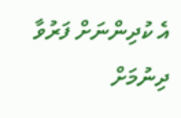އެ ކުދިންނަށް ފަރުވާ ދިނުމަށް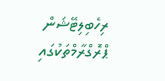ރިހެބިލިޓޭޝަން ޕްރޮގްރާމްތަކުގައި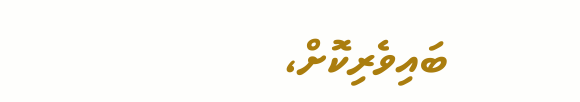ބައިވެރިކޮށް،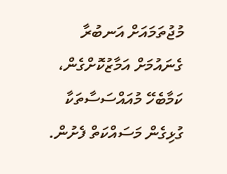މުޖުތަމައަށް އަނބުރާ ގެނައުމަށް އަމާޒުކޮށްގެން، ކަމާބެހޭ މުއައްސަސާތަކާ ގުޅިގެން މަސައްކަތް ފެށުން.